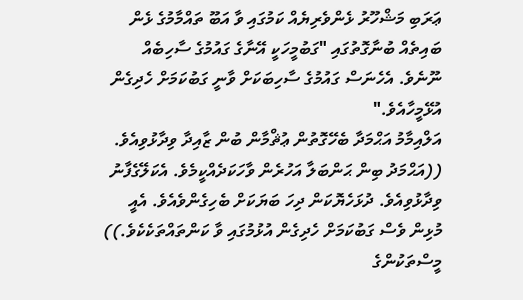ޢަރަބި މަޝްހޫރު ޅެންވެރިޔެއް ކަމުގައި ވާ އަބޫ ތައްމާމުގެ ޅެން ބައިތެއް ބުނާގޮތުގައި "ގަބުމީހަކީ އޭނާގެ ގައުމުގެ ސާހިބެއް ނޫނެވެ. އެހެނަސް ގައުމުގެ ސާހިބަކަށް ވާނީ ގަބުކަމަށް ހެދިގެން އުޅޭމީހާއެވެ."
އަލްއިމާމު އަޙްމަދާ ބެހޭގޮތުން ޢުޘްމާން ބުން ޒާއިދާ ވިދާޅުވިއެވެ. ((އަޙްމަދު ބިން ޙަންބަލާ އަހުރެން ވާހަކަދެއްކީމެވެ. އެކަލޭގެފާނު ވިދާޅުވިއެވެ. ދުޅަހެޔޮކަން ދިހަ ބަޔަކަށް ބެހިގެންވެއެވެ. އެއީ މުޅިން ވެސް ގަބުކަމަށް ހެދިގެން އުޅުމުގައި ވާ ކަންތައްތަކެކެވެ.))
މީސްތަކުންގެ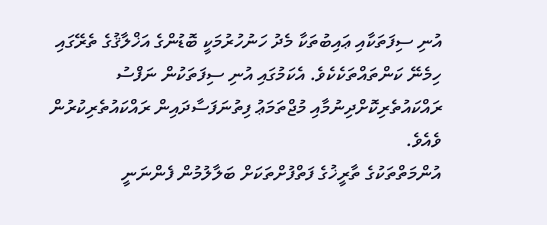އުނި ސިފަތަކާއި ޢައިބުތަކާ މެދު ހަނުހުރުމަކީ ބޮޑުންގެ އަޚްލާޤުގެ ތެރޭގައި ހިމެނޭ ކަންތައްތަކެކެވެ. އެކަމުގައި އުނި ސިފަތަކުން ނަފްސު ރައްކައުތެރިކޮށްދިނުމާއި މުޖްތަމަޢު ފިތުނަފަސާދައިން ރައްކައުތެރިކުރުން ވެއެވެ.
އުންމަތްތަކުގެ ތާރީޚުގެ ފަތްފުށްތަކަށް ބަލާލުމުން ފެންނަނީ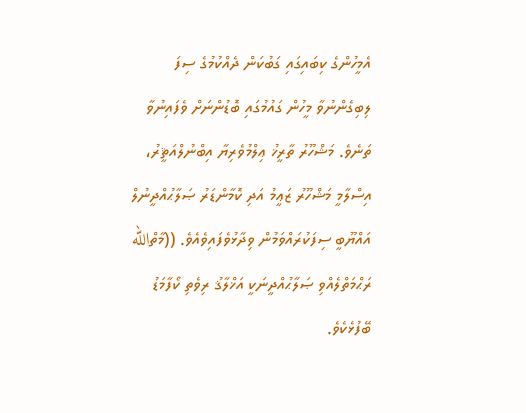އެމީހުންގެ ކިބައިގައި ގަބުކަން ދެއްކުމުގެ ސިފަ ލިބިގެންނުވާ މީހުން ގައުމުގައި ބޮޑުންނަށް ވެފައިނުވާ ތަނެވެ. މަޝްހޫރު ތާރީޚު ޢިލްމުވެރިޔާ އިބްނުލްއަޘީރު، އިސްލާމީ މަޝްހޫރު ޒަޢީމު އަދި ކޮމާންޑަރު ޞަލާޙުއްދީނުލް އައްޔޫބީ ސިފަކުރައްވަމުން ވިދާޅުވެފައިވެއެވެ. ((މާތްالله ރަޙްމަތްލެއްވި ޞަލާޙުއްދީނަކީ އަޚްލާޤު ރިވެތި ކޯފާމަޑު ބޭފުޅެކެވެ.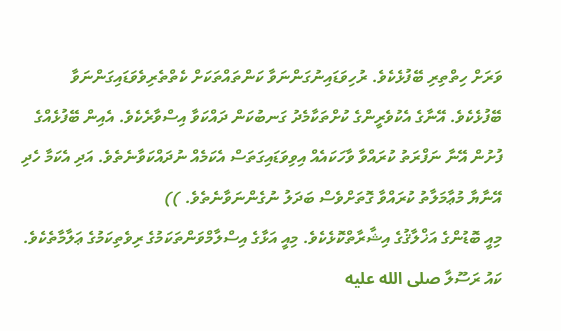ވަރަށް ހިތްތިރި ބޭފުޅެކެވެ. ރުހިވަޑައިނުގަންނަވާ ކަންތައްތަކަށް ކެތްތެރިވެވަޑައިގަންނަވާ ބޭފުޅެކެވެ. އޭނާގެ އެކުވެރީންގެ ކުށްތަކާމެދު ގަނބުކަން ދައްކަވާ އިސްވާރެކެވެ. އެއިން ބޭފުޅެއްގެ ފުށުން އޭނާ ނަފްރަތު ކުރައްވާ ވާހަކައެއް އިވިވަޑައިގަތަސް އެކަމެއް ނުދައްކަވާނެތެވެ. އަދި އެކަމާ ހެދި އޭނާޔާ މުޢާމަލާތު ކުރައްވާ ގޮތަށްވެސް ބަދަލު ނުގެންނަވާނެތެވެ. ))
މިއީ ބޮޑުންގެ އަޚްލާޤުގެ އިޝާރާތްކޮޅެކެވެ. މިއީ އަޅާގެ އިސްލާމްވަންތަކަމުގެ ރިވެތިކަމުގެ ޢަލާމާތެކެވެ. ކައު ރަސޫލާ صلى الله عليه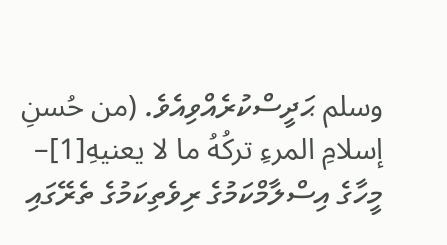وسلم ޙަދީސްކުރެއްވިއެވެ. (من حُسنِ إسلامِ المرءِ تركُهُ ما لا يعنيهِ[1]– މީހާގެ އިސްލާމްކަމުގެ ރިވެތިކަމުގެ ތެރޭގައި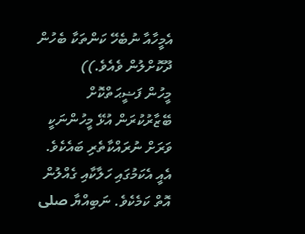އެމީހާއާ ނުބެހޭ ކަންތަކާ ބެހުން ދޫކޮށްލުން ވެއެވެ.))
މީހުން ފަޟީޙަތްކޮށް ބޭޒާރުކުރަން އުޅޭ މީހުންނަކީ ވަރަށް ނުރައްކާތެރި ބައެކެވެ. އެއީ އެކަމުގައި ހަލާކާއި ގެއްލުން އޮތް ކަމެކެވެ. ނަބިއްޔާ صلى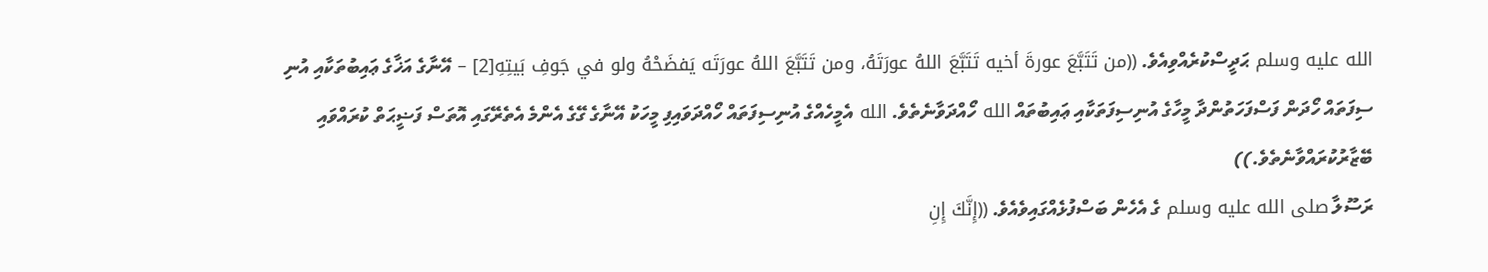الله عليه وسلم ޙަދީސްކުރެއްވިއެވެ. ((من تَتَبَّعَ عورةَ أخيه تَتَبَّعَ اللهُ عورَتَهُ، ومن تَتَبَّعَ اللهُ عورَتَه يَفضَحْهُ ولو في جَوفِ بَيتِهِ[2] – އޭނާގެ އަޚާގެ ޢައިބުތަކާއި އުނި ސިފަތައް ހޯދަން ފަސްފަހަތުންދާ މީހާގެ އުނިސިފަތަކާއި ޢައިބުތައް الله ހޯއްދަވާނެތެވެ. الله އެމީހެއްގެ އުނިސިފަތައް ހޯއްދަވައިފި މީހަކު އޭނާގެ ގޭގެ އެންމެ އެތެރޭގައި އޮތަސް ފަޟީޙަތް ކުރައްވައި ބޭޒާރުކުރައްވާނެތެވެ.))
ރަސޫލާ صلى الله عليه وسلم ގެ އެހެން ބަސްފުޅެއްގައިވެއެވެ. ((إِنَّكَ إِنِ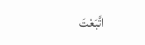اتَّبَعْتَ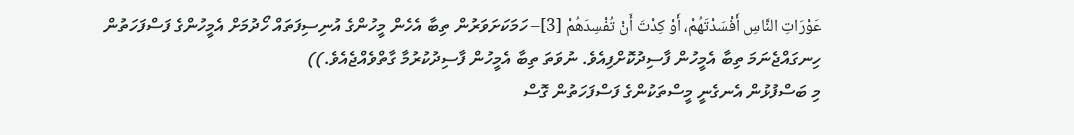عَوْرَاتِ النَّاسِ أَفْسَدْتَهُمْ، أَوْ كِدْتَ أَنْ تُفْسِدَهُمْ [3]– ހަމަކަށަވަރުން ތިބާ އެހެން މީހުންގެ އުނިސިފަތައް ހޯދުމަށް އެމީހުންގެ ފަސްފަހަތުން ހިނގައްޖެނަމަ ތިބާ އެމީހުން ފާސިދުކޮށްފިއެވެ. ނުވަތަ ތިބާ އެމީހުން ފާސިދުކުރުމާ ގާތްވެއްޖެއެވެ.))
މި ބަސްފުޅުން އެނގެނީ މީސްތަކުންގެ ފަސްފަހަތުން ގޮސް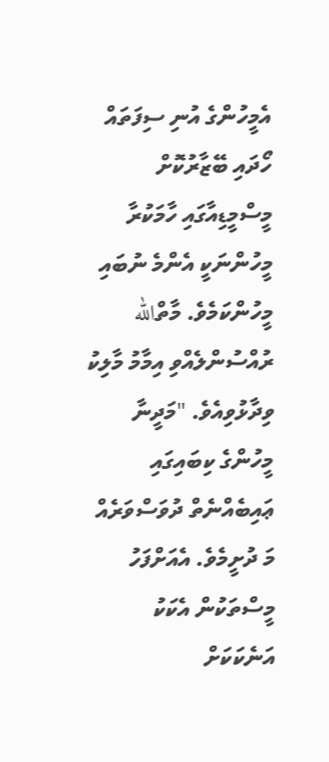އެމީހުންގެ އުނި ސިފަތައް ހޯދައި ބޭޒާރުކޮށް މީސްމީޑިއާގައި ހާމަކުރާ މީހުންނަކީ އެންމެ ނުބައި މީހުންކަމެވެ. މާތްالله ރުއްސުންލެއްވި އިމާމު މާލިކު ވިދާޅުވިއެވެ. "މަދީނާ މީހުންގެ ކިބައިގައި ޢައިބެއްނެތް ދުވަސްވަރެއް މަ ދުށީމެވެ. އެއަށްފަހު މީސްތަކުން އެކަކު އަނެކަކަށް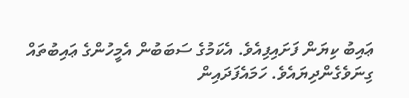ޢައިބު ކިޔަން ފަށައިފިއެވެ. އެކަމުގެ ސަބަބުން އެމީހުންގެ ޢައިބުތައް ގިނަވެގެންދިޔައެވެ. ހަމައެފަދައިން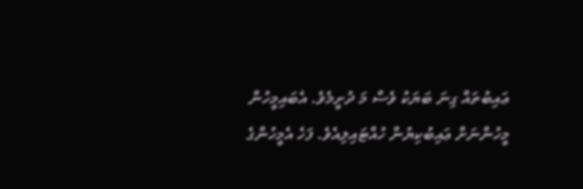ޢައިބުތައް ގިނަ ބަޔަކު ވެސް މަ ދުށީމެވެ. އެބައިމީހުން މީހުންނަށް ޢައިބުކިޔުން ހުއްޓައިލިއެވެ. ފަހެ އެމީހުންގެ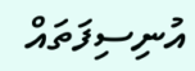އުނިސިފަތައް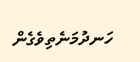ހަނދުމަނެތިވެގެން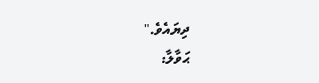ދިޔައެވެ."
ޙަވާލާ: